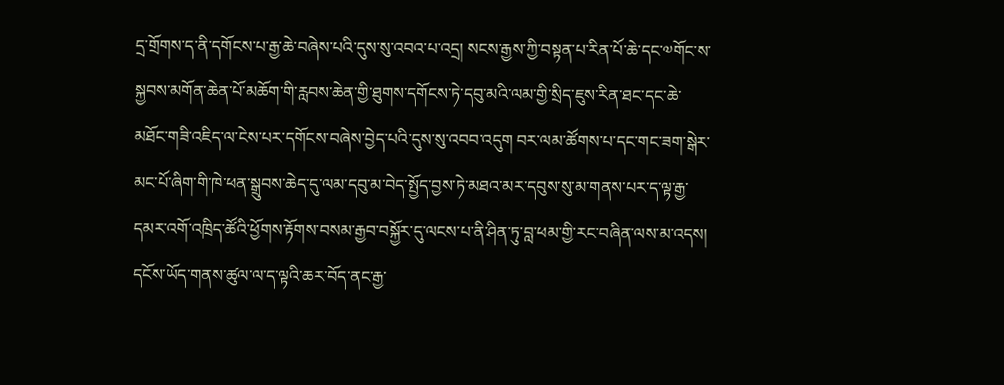དྲ་གྲོགས་ད་ནི་དགོངས་པ་རྒྱ་ཆེ་བཞེས་པའི་དུས་སུ་འབའ་པ་འདྲ། སངས་རྒྱས་ཀྱི་བསྟན་པ་རིན་པོ་ཆེ་དང་༧གོང་ས་སྐྱབས་མགོན་ཆེན་པོ་མཆོག་གི་རླབས་ཆེན་གྱི་ཐུགས་དགོངས་ཏེ་དབུ་མའི་ལམ་གྱི་སྲིད་ཇུས་རིན་ཐང་དང་ཆེ་མཐོང་གཟི་འཇིད་ལ་ངེས་པར་དགོངས་བཞེས་བྱེད་པའི་དུས་སུ་འབབ་འདུག བར་ལམ་ཚོགས་པ་དང་གང་ཟག་སྒེར་མང་པོ་ཞིག་གི་ཁེ་ཕན་སྒྲུབས་ཆེད་དུ་ལམ་དབུ་མ་བེད་སྤྱོད་བྱས་ཏེ་མཐའ་མར་དབུས་སུ་མ་གནས་པར་ད་ལྟ་རྒྱ་དམར་འགོ་འཁྲིད་ཚོའི་ཕྱོགས་རྟོགས་བསམ་རྒྱབ་བསྐྱོར་དུ་ལངས་པ་ནི་ཤིན་ཏུ་བླ་ཕམ་གྱི་རང་བཞིན་ལས་མ་འདས། དངོས་ཡོད་གནས་ཚུལ་ལ་ད་ལྟའི་ཆར་བོད་ནང་རྒྱ་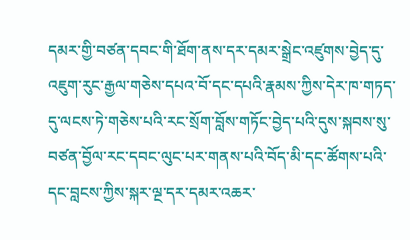དམར་གྱི་བཙན་དབང་གི་ཐོག་ནས་དར་དམར་སྒྲེང་འཛུགས་བྱེད་དུ་འཇུག་རུང་རྒྱལ་གཅེས་དཔའ་བོ་དང་དཔའི་རྣམས་ཀྱིས་དེར་ཁ་གཏད་དུ་ལངས་ཏེ་གཅེས་པའི་རང་སྲོག་བློས་གཏོང་བྱེད་པའི་དུས་སྐབས་སུ་བཙན་བྱོལ་རང་དབང་ལུང་པར་གནས་པའི་བོད་མི་དང་ཚོགས་པའི་དང་བླངས་ཀྱིས་སྐར་ལྔ་དར་དམར་འཆར་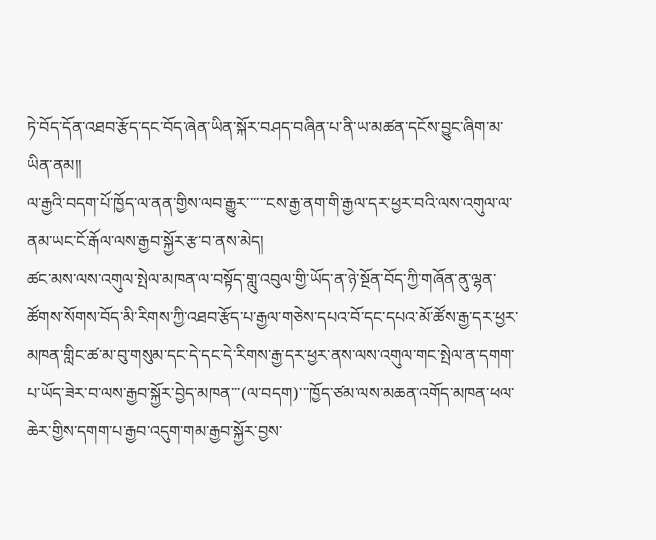ཏེ་བོད་དོན་འཐབ་རྩོད་དང་བོད་ཞེན་ཡིན་སྐོར་བཤད་བཞིན་པ་ནི་ཡ་མཚན་དངོས་བྱུང་ཞིག་མ་ཡིན་ནམ།།
ལ་རྒྱའི་བདག་པོ་ཁྱོད་ལ་ནན་གྱིས་ལབ་རྒྱུར་་་་་་ངས་རྒྱ་ནག་གི་རྒྱལ་དར་ཕྱར་བའི་ལས་འགུལ་ལ་ནམ་ཡང་ངོ་རྒོལ་ལས་རྒྱབ་སྐྱོར་རྩ་བ་ནས་མེད།
ཚང་མས་ལས་འགུལ་སྤེལ་མཁན་ལ་བསྟོད་གླུ་འབུལ་གྱི་ཡོད་ན་ཉེ་སྔོན་བོད་ཀྱི་གཞོན་ནུ་ལྷན་ཚོགས་སོགས་བོད་མི་རིགས་ཀྱི་འཐབ་རྩོད་པ་རྒྱལ་གཅེས་དཔའ་བོ་དང་དཔའ་མོ་ཚོས་རྒྱ་དར་ཕྱར་མཁན་གླིང་ཚ་མ་བུ་གསུམ་དང་དེ་དང་དེ་རིགས་རྒྱ་དར་ཕྱར་ནས་ལས་འགུལ་གང་སྤེལ་ན་དགག་པ་ཡོད་ཟེར་བ་ལས་རྒྱབ་སྐྱོར་བྱེད་མཁན་་་(ལ་བདག)་་་ཁྱོད་ཙམ་ལས་མཆན་འགོད་མཁན་ཕལ་ཆེར་གྱིས་དགག་པ་རྒྱབ་འདུག་གམ་རྒྱབ་སྐྱོར་བྱས་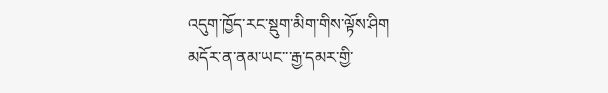འདུག་ཁྱོད་རང་སྡུག་མིག་གིས་ལྟོས་ཤིག
མདོར་ན་ནམ་ཡང་་་རྒྱ་དམར་གྱི་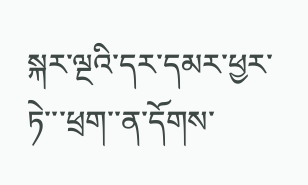སྐར་ལྔའི་དར་དམར་ཕྱར་ཏེ་་་ཕྲག་་ན་དོགས་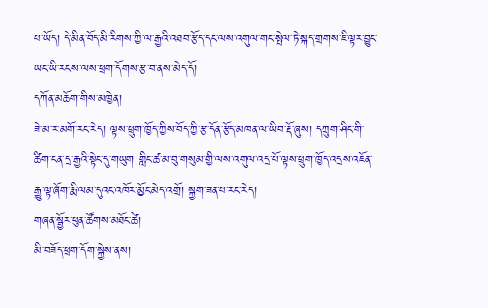པ་ཡོད། དེ་མིན་བོད་མི་རིགས་ཀྱི་ལ་རྒྱའི་འཐབ་རྩོད་དང་ལས་འགུལ་གང་སྤེལ་ཏེ་སྐད་གྲགས་ཇི་ལྟར་བྱུང་ཡང་ཡི་རངས་ལས་ཕྲག་དོགས་རྩ་བ་ནས་མེད་དོ།
དཀོན་མཆོག་གིས་མཁྱེན།
ཟེ་མ་ར་མགོ་རང་རེད། ལྟས་ཕྲུག་ཁྱོད་ཀྱིས་བོད་ཀྱི་རྩ་དོན་རྩོད་མཁན་ལ་ཡིབ་རྡོ་ཞུས། དཀྲུག་ཤིང་གི་ཚིག་ངན་དྲ་རྒྱའི་སྟེང་དུ་གཡུག གླིང་ཚ་མ་བུ་གསུམ་གྱི་ལས་འགུལ་འདྲ་པོ་ལྟས་ཕྲུག་ཁྱོད་འདྲས་འཇོན་རྒྱུ་ལྟ་ཞོག་རྨི་ལམ་དུའང་འཁོར་མྱོང་མེད་འགྲོ། སྐྱག་ཟན་པ་རང་རེད།
གཞན་སྦྱོར་ཕུན་ཚོགས་མཐོང་ཚེ།
མི་བཟོད་ཕྲག་དོག་སྐྱེས་ནས།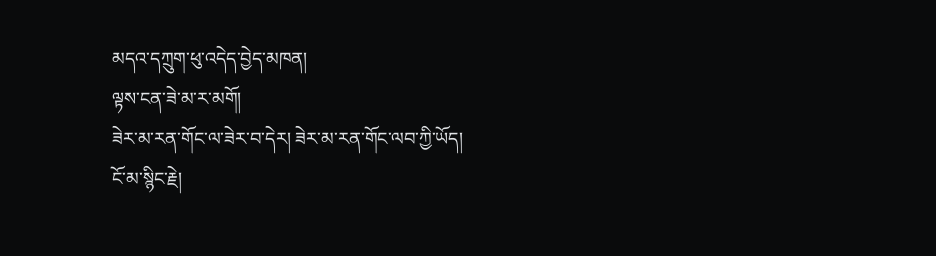མདའ་དཀྲུག་ཕུ་འདེད་བྱེད་མཁན།
ལྟས་ངན་ཟེ་མ་ར་མགོ།
ཟེར་མ་རན་གོང་ལ་ཟེར་བ་དེར། ཟེར་མ་རན་གོང་ལབ་ཀྱི་ཡོད།
ངོ་མ་སྙིང་རྗེ།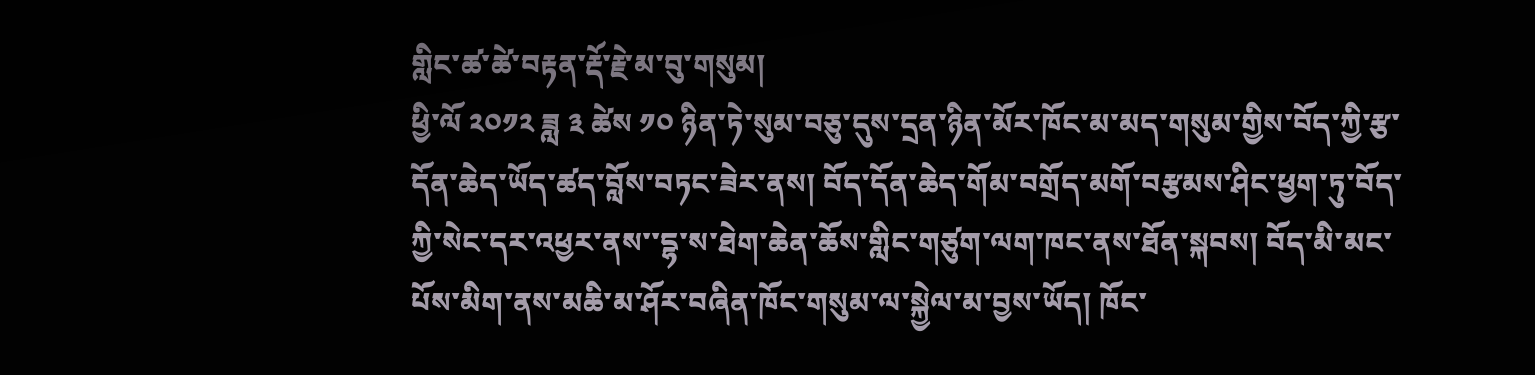གླིང་ཚ་ཚེ་བརྟན་རྡོ་རྗེ་མ་བུ་གསུམ།
ཕྱི་ལོ ༢༠༡༢ ཟླ ༣ ཚེས ༡༠ ཉིན་ཏེ་སུམ་བཅུ་དུས་དྲན་ཉིན་མོར་ཁོང་མ་མད་གསུམ་གྱིས་བོད་ཀྱི་རྩ་དོན་ཆེད་ཡོད་ཚད་བློས་བཏང་ཟེར་ནས། བོད་དོན་ཆེད་གོམ་བགྲོད་མགོ་བརྩམས་ཤིང་ཕྱག་ཏུ་བོད་ཀྱི་སེང་དར་འཕྱར་ནས་་དྷ་ས་ཐེག་ཆེན་ཆོས་གླིང་གཙུག་ལག་ཁང་ནས་ཐོན་སྐབས། བོད་མི་མང་པོས་མིག་ནས་མཆི་མ་ཤོར་བཞིན་ཁོང་གསུམ་ལ་སྐྱེལ་མ་བྱས་ཡོད། ཁོང་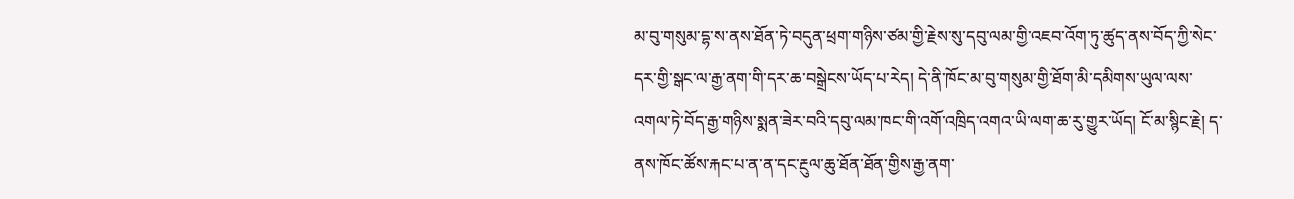མ་བུ་གསུམ་དྷ་ས་ནས་ཐོན་ཏེ་བདུན་ཕྲག་གཉིས་ཙམ་གྱི་རྗེས་སུ་དབུ་ལམ་གྱི་འཇབ་འོག་ཏུ་ཚུད་ནས་བོད་ཀྱི་སེང་དར་གྱི་སྒང་ལ་རྒྱ་ནག་གི་དར་ཆ་བསྒྲེངས་ཡོད་པ་རེད། དེ་ནི་ཁོང་མ་བུ་གསུམ་གྱི་ཐོག་མི་དམིགས་ཡུལ་ལས་འགལ་ཏེ་བོད་རྒྱ་གཉིས་སྨན་ཟེར་བའི་དབུ་ལམ་ཁང་གི་འགོ་འཁྲིད་འགའ་ཡི་ལག་ཆ་རུ་གྱུར་ཡོད། ངོ་མ་སྙིང་རྗེ། ད་ནས་ཁོང་ཚོས་རྐང་པ་ན་ན་དང་རྔུལ་ཆུ་ཐོན་ཐོན་གྱིས་རྒྱ་ནག་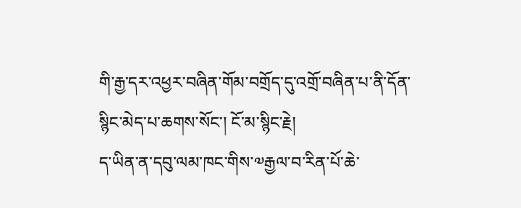གི་རྒྱ་དར་འཕྱར་བཞིན་གོམ་བགྲོད་དུ་འགྲོ་བཞིན་པ་ནི་དོན་སྙིང་མེད་པ་ཆགས་སོང་། ངོ་མ་སྙིང་རྗེ།
ད་ཡིན་ན་དབུ་ལམ་ཁང་གིས་༧རྒྱལ་བ་རིན་པོ་ཆེ་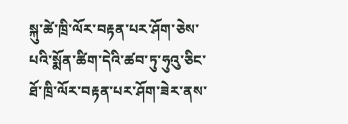སྐུ་ཚེ་ཁྲི་ལོར་བརྟན་པར་ཤོག་ཅེས་པའི་སྨོན་ཚིག་དེའི་ཚབ་ཏུ་ཧུའུ་ཅིང་ཐོ་ཁྲི་ལོར་བརྟན་པར་ཤོག་ཟེར་ནས་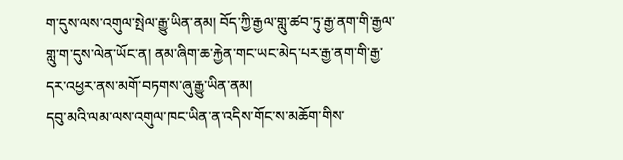ག་དུས་ལས་འགུལ་སྤེལ་རྒྱུ་ཡིན་ནམ། བོད་ཀྱི་རྒྱལ་གླུ་ཚབ་ཏུ་རྒྱ་ནག་གི་རྒྱལ་གླུ་ག་དུས་ལེན་ཡོང་ན། ནམ་ཞིག་ཆ་རྐྱེན་གང་ཡང་མེད་པར་རྒྱ་ནག་གི་རྒྱ་དར་འཕྱར་ནས་མགོ་བཏགས་ཞུ་རྒྱུ་ཡིན་ནམ།
དབུ་མའི་ལམ་ལས་འགུལ་ཁང་ཡིན་ན་འདིས་གོང་ས་མཆོག་གིས་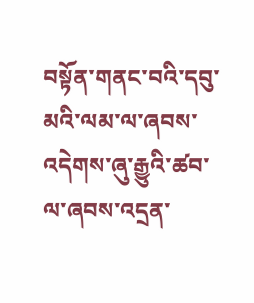བསྟོན་གནང་བའི་དབུ་མའི་ལམ་ལ་ཞབས་འདེགས་ཞུ་རྒྱུའི་ཚབ་ལ་ཞབས་འདྲན་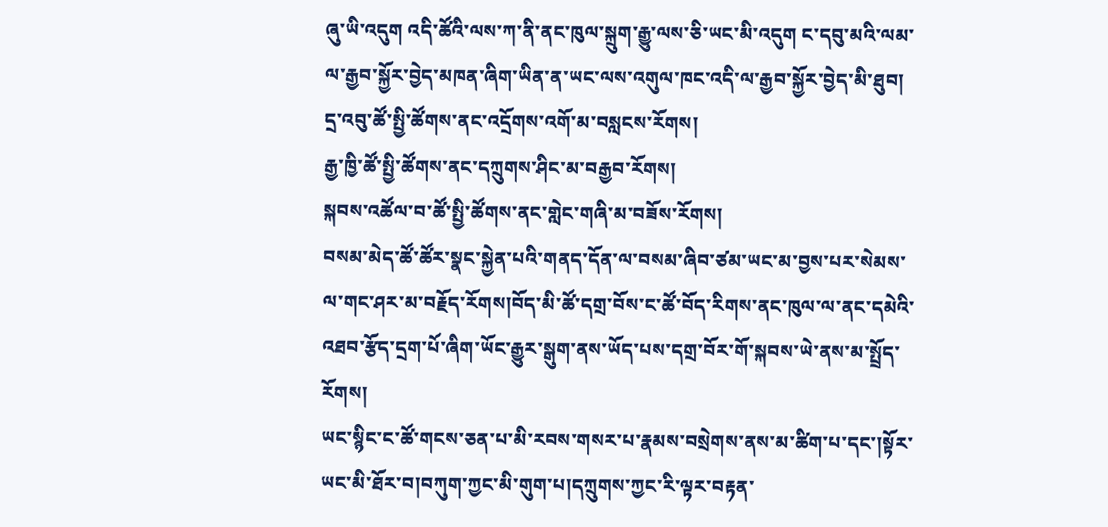ཞུ་ཡི་འདུག འདི་ཚོའི་ལས་ཀ་ནི་ནང་ཁུལ་སྐྲུག་རྒྱུ་ལས་ཅི་ཡང་མི་འདུག ང་དབུ་མའི་ལམ་ལ་རྒྱབ་སྐྱོར་བྱེད་མཁན་ཞིག་ཡིན་ན་ཡང་ལས་འགུལ་ཁང་འདི་ལ་རྒྱབ་སྐྱོར་བྱེད་མི་ཐུབ།
དྲ་འབུ་ཚོ་སྤྱི་ཚོགས་ནང་འདྲོགས་འགོ་མ་བསླངས་རོགས།
རྒྱ་ཁྱི་ཚོ་སྤྱི་ཚོགས་ནང་དཀྲུགས་ཤིང་མ་བརྒྱབ་རོགས།
སྐབས་འཚོལ་བ་ཚོ་སྤྱི་ཚོགས་ནང་གླེང་གཞི་མ་བཟོས་རོགས།
བསམ་མེད་ཚོ་ཚོར་སྣང་སྐྱེན་པའི་གནད་དོན་ལ་བསམ་ཞིབ་ཙམ་ཡང་མ་བྱས་པར་སེམས་ལ་གང་ཤར་མ་བརྗོད་རོགས།བོད་མི་ཚོ་དགྲ་བོས་ང་ཚོ་བོད་རིགས་ནང་ཁུལ་ལ་ནང་དམེའི་འཐབ་རྩོད་དྲག་པོ་ཞིག་ཡོང་རྒྱུར་སྒུག་ནས་ཡོད་པས་དགྲ་བོར་གོ་སྐབས་ཡེ་ནས་མ་སྤྲོད་རོགས།
ཡང་སྙིང་ང་ཚོ་གངས་ཅན་པ་མི་རབས་གསར་པ་རྣམས་བསྲེགས་ནས་མ་ཚིག་པ་དང་།སྟོར་ཡང་མི་ཐོར་བ།བཀུག་ཀྱང་མི་གུག་པ།དཀྲུགས་ཀྱང་རི་ལྟར་བརྟན་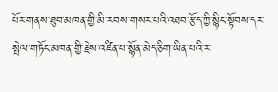པོར་གནས་ཐུབ་མཁན་གྱི་མི་རབས་གསར་པའི་འཐབ་རྩོད་ཀྱི་སྙིང་སྟོབས་དར་སྤེལ་གཏོང་མཁན་གྱི་རྗེས་འཛིན་པ་སྙོན་མེད་ཅིག་ཡིན་པའི་ར་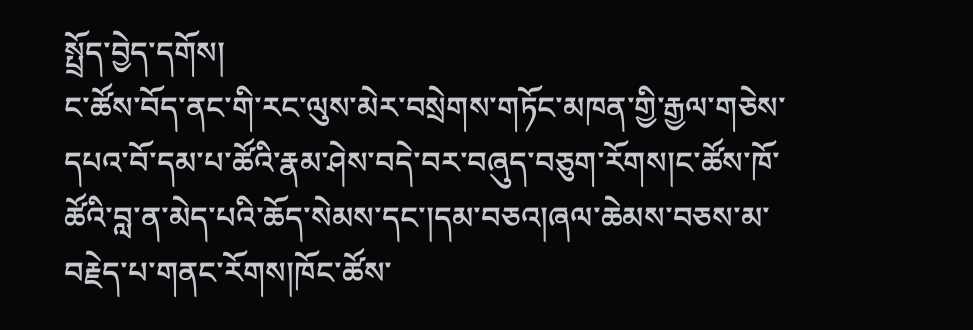སྤྲོད་བྱེད་དགོས།
ང་ཚོས་བོད་ནང་གི་རང་ལུས་མེར་བསྲེགས་གཏོང་མཁན་གྱི་རྒྱལ་གཅེས་དཔའ་བོ་དམ་པ་ཚོའི་རྣམ་ཤེས་བདེ་བར་བཞུད་བཅུག་རོགས།ང་ཚོས་ཁོ་ཚོའི་བླ་ན་མེད་པའི་ཆོད་སེམས་དང་།དམ་བཅའ།ཞལ་ཆེམས་བཅས་མ་བརྗེད་པ་གནང་རོགས།ཁོང་ཚོས་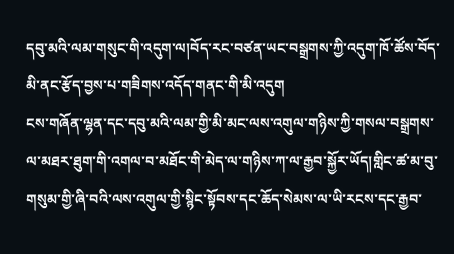དབུ་མའི་ལམ་གསུང་གི་འདུག་ལ།བོད་རང་བཙན་ཡང་བསྒྲགས་ཀྱི་འདུག་ཁོ་ཚོས་བོད་མི་ནང་རྩོད་བྱས་པ་གཟིགས་འདོད་གནང་གི་མི་འདུག
ངས་གཞོན་ལྷན་དང་དབུ་མའི་ལམ་གྱི་མི་མང་ལས་འགུལ་གཉིས་ཀྱི་གསལ་བསྒྲགས་ལ་མཐར་ཐུག་གི་འགལ་བ་མཐོང་གི་མེད་ལ་གཉིས་ཀ་ལ་རྒྱབ་སྐྱོར་ཡོད།གླིང་ཚ་མ་བུ་གསུམ་གྱི་ཞི་བའི་ལས་འགུལ་གྱི་སྙིང་སྟོབས་དང་ཆོད་སེམས་ལ་ཡི་རངས་དང་རྒྱབ་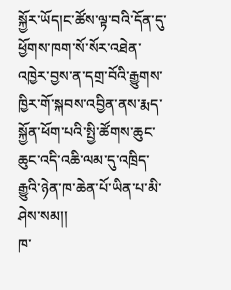སྐྱོར་ཡོད།ང་ཚོས་ལྟ་བའི་དོན་དུ་ཕྱོགས་ཁག་སོ་སོར་འཐེན་འཁྱེར་བྱས་ན་དགྲ་བོའི་རྒྱུགས་ཁྱིར་གོ་སྐབས་འབྱིན་ནས་རྨད་སྐྱོན་ཕོག་པའི་སྤྱི་ཚོགས་ཆུང་ཆུང་འདི་འཆི་ལམ་དུ་འཁྲིད་རྒྱུའི་ཉེན་ཁ་ཆེན་པོ་ཡིན་པ་མི་ཤེས་སམ།།
ཁ་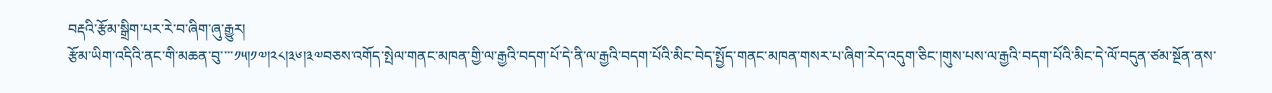བརྡའི་རྩོམ་སྒྲིག་པར་རེ་བ་ཞིག་ཞུ་རྒྱུར།
རྩོམ་ཡིག་འདིའི་ནང་གི་མཆན་བུ་་་་༡༥།༡༧།༢༨།༣༦།༣༧བཅས་འགོད་སྤེལ་གནང་མཁན་གྱི་ལ་རྒྱའི་བདག་པོ་དེ་ནི་ལ་རྒྱའི་བདག་པོའི་མིང་བེད་སྤྱོད་གནང་མཁན་གསར་པ་ཞིག་རེད་འདུག་ཅིང་།གུས་པས་ལ་རྒྱའི་བདག་པོའི་མིང་དེ་ལོ་བདུན་ཙམ་སྔོན་ནས་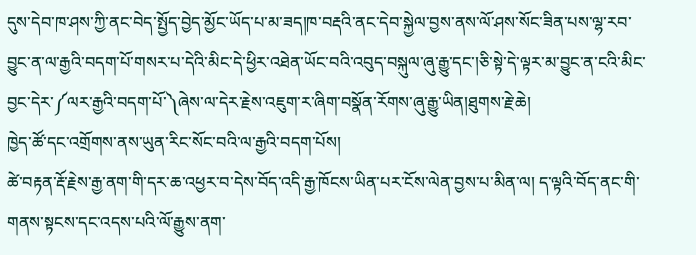དུས་དེབ་ཁ་ཤས་ཀྱི་ནང་བེད་སྤྱོད་བྱེད་མྱོང་ཡོད་པ་མ་ཟད།ཁ་བརྡའི་ནང་དེབ་སྐྱེལ་བྱས་ནས་ལོ་ཤས་སོང་ཟིན་པས་ལྷ་རབ་བྱུང་ན་ལ་རྒྱའི་བདག་པོ་གསར་པ་དེའི་མིང་དེ་ཕྱིར་འཐེན་ཡོང་བའི་འབུད་བསྐུལ་ཞུ་རྒྱུ་དང་།ཅི་སྟེ་དེ་ལྟར་མ་བྱུང་ན་ངའི་མིང་བྱང་དེར་༼ལར་རྒྱའི་བདག་པོ་༽ཞེས་ལ་དེར་རྗེས་འཇུག་ར་ཞིག་བསྣོན་རོགས་ཞུ་རྒྱུ་ཡིན།ཐུགས་རྗེ་ཆེ།
ཁྱེད་ཚོ་དང་འགྲོགས་ནས་ཡུན་རིང་སོང་བའི་ལ་རྒྱའི་བདག་པོས།
ཚེ་བརྟན་རྡོ་རྗེས་རྒྱ་ནག་གི་དར་ཆ་འཕྱར་བ་དེས་བོད་འདི་རྒྱ་ཁོངས་ཡིན་པར་ངོས་ལེན་བྱས་པ་མིན་ལ། ད་ལྟའི་བོད་ནང་གི་གནས་སྟངས་དང་འདས་པའི་ལོ་རྒྱུས་ནག་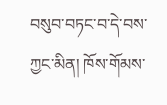བསུབ་བཏང་བ་དེ་བས་ཀྱང་མིན། ཁོས་གོམས་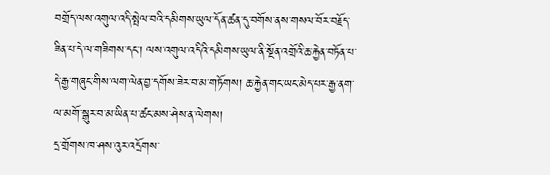བགྲོད་ལས་འགུལ་འདི་སྤེལ་བའི་དམིགས་ཡུལ་དོན་ཚན་དུ་བགོས་ནས་གསལ་བོར་བརྗོད་ཟིན་པ་དེ་ལ་གཟིགས་དང་། ལས་འགུལ་འདིའི་དམིགས་ཡུལ་ནི་སྔོན་འགྲོའི་ཆ་རྐྱེན་བཏོན་པ་དེ་རྒྱ་གཞུང་གིས་ལག་ལེན་བྱ་དགོས་ཟེར་བ་མ་གཏོགས། ཆ་རྐྱེན་གང་ཡང་མེད་པར་རྒྱ་ནག་ལ་མགོ་སྒུར་བ་མ་ཡིན་པ་ཚང་མས་ཤེས་ན་ལེགས།
དྲ་གྲོགས་ཁ་ཤས་འུར་འདྲོགས་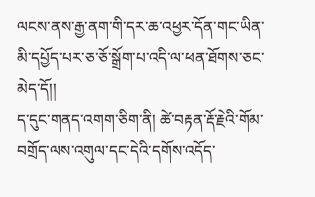ལངས་ནས་རྒྱ་ནག་གི་དར་ཆ་འཕྱར་དོན་གང་ཡིན་མི་དཔྱོད་པར་ཅ་ཅོ་སྒྲོག་པ་འདི་ལ་ཕན་ཐོགས་ཅང་མེད་དོ།།
ད་དུང་གནད་འགག་ཅིག་ནི། ཚེ་བརྟན་རྡོ་རྗེའི་གོམ་བགྲོད་ལས་འགུལ་དང་དེའི་དགོས་འདོད་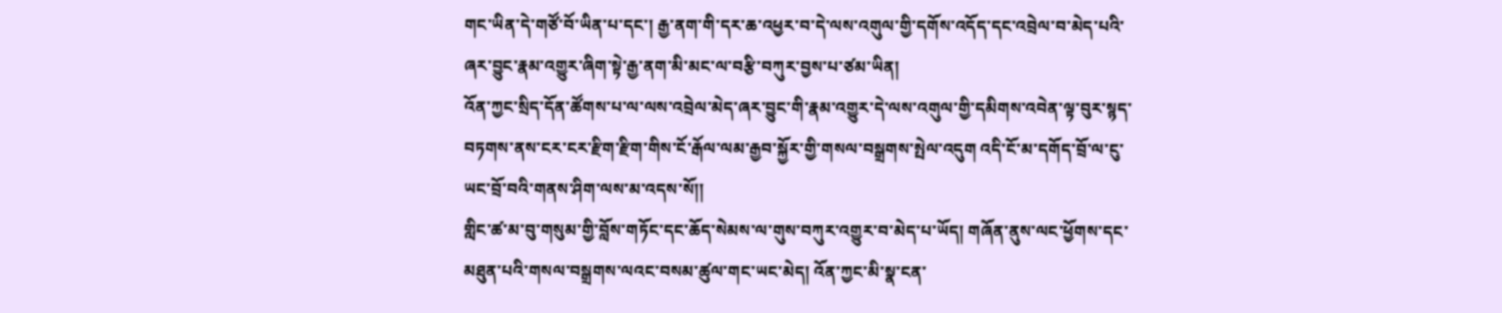གང་ཡིན་དེ་གཙོ་བོ་ཡིན་པ་དང་། རྒྱ་ནག་གི་དར་ཆ་འཕྱར་བ་དེ་ལས་འགུལ་གྱི་དགོས་འདོད་དང་འབྲེལ་བ་མེད་པའི་ཞར་བྱུང་རྣམ་འགྱུར་ཞིག་སྟེ་རྒྱ་ནག་མི་མང་ལ་བརྩི་བཀུར་བྱས་པ་ཙམ་ཡིན།
འོན་ཀྱང་སྲིད་དོན་ཚོགས་པ་ལ་ལས་འབྲེལ་མེད་ཞར་བྱུང་གི་རྣམ་འགྱུར་དེ་ལས་འགུལ་གྱི་དམིགས་འབེན་ལྟ་བུར་སྙད་བཏགས་ནས་ངར་ངར་རྫིག་རྫིག་གིས་ངོ་རྒོལ་ལམ་རྒྱབ་སྐྱོར་གྱི་གསལ་བསྒྲགས་སྤེལ་འདུག འདི་ངོ་མ་དགོད་བྲོ་ལ་ངུ་ཡང་བྲོ་བའི་གནས་ཤིག་ལས་མ་འདས་སོ།།
གླིང་ཚ་མ་བུ་གསུམ་གྱི་བློས་གཏོང་དང་ཆོད་སེམས་ལ་གུས་བཀུར་འགྱུར་བ་མེད་པ་ཡོད། གཞོན་ནུས་ལང་ཕྱོགས་དང་མཐུན་པའི་གསལ་བསྒྲགས་ལའང་བསམ་ཚུལ་གང་ཡང་མེད། འོན་ཀྱང་མི་སྣ་ངན་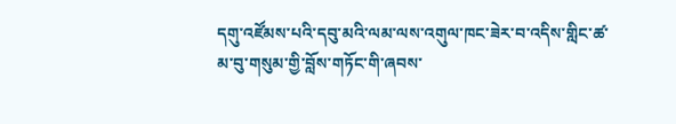དགུ་འཛོམས་པའི་དབུ་མའི་ལམ་ལས་འགུལ་ཁང་ཟེར་བ་འདིས་གླིང་ཚ་མ་བུ་གསུམ་གྱི་བློས་གཏོང་གི་ཞབས་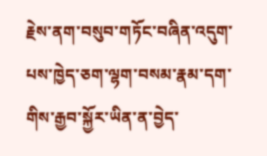རྗེས་ནག་བསུབ་གཏོང་བཞིན་འདུག་པས་ཁྱེད་ཅག་ལྷག་བསམ་རྣམ་དག་གིས་རྒྱབ་སྐྱོར་ཡིན་ན་བྱེད་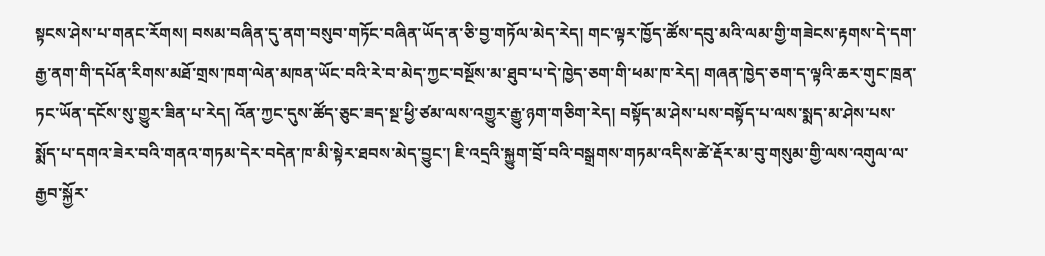སྟངས་ཤེས་པ་གནང་རོགས། བསམ་བཞིན་དུ་ནག་བསུབ་གཏོང་བཞིན་ཡོད་ན་ཅི་བྱ་གཏོལ་མེད་རེད། གང་ལྟར་ཁྱོད་ཚོས་དབུ་མའི་ལམ་གྱི་གཟེངས་རྟགས་དེ་དག་རྒྱ་ནག་གི་དཔོན་རིགས་མཐོ་གྲས་ཁག་ལེན་མཁན་ཡོང་བའི་རེ་བ་མེད་ཀྱང་བསྔོས་མ་ཐུབ་པ་དེ་ཁྱེད་ཅག་གི་ཕམ་ཁ་རེད། གཞན་ཁྱེད་ཅག་ད་ལྟའི་ཆར་གུང་ཁྲན་ཏང་ཡོན་དངོས་སུ་གྱུར་ཟིན་པ་རེད། འོན་ཀྱང་དུས་ཚོད་ཅུང་ཟད་སྔ་ཕྱི་ཙམ་ལས་འགྱུར་རྒྱུ་ཉག་གཅིག་རེད། བསྟོད་མ་ཤེས་པས་བསྟོད་པ་ལས་སྨད་མ་ཤེས་པས་སྨོད་པ་དགའ་ཟེར་བའི་གནའ་གཏམ་དེར་བདེན་ཁ་མི་སྟེར་ཐབས་མེད་བྱུང་། ཇི་འདྲའི་སྐྱུག་བྲོ་བའི་བསྒྲགས་གཏམ་འདིས་ཚེ་རྡོར་མ་བུ་གསུམ་གྱི་ལས་འགུལ་ལ་རྒྱབ་སྐྱོར་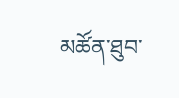མཚོན་ཐུབ་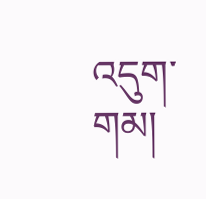འདུག་གམ།